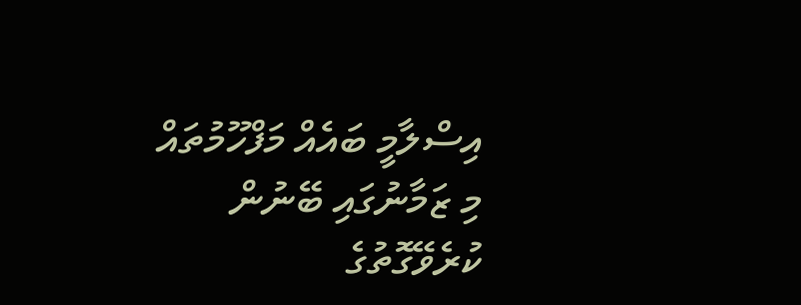އިސްލާމީ ބައެއް މަފްހޫމުތައް މި ޒަމާނުގައި ބޭނުން ކުރެވޭގޮތުގެ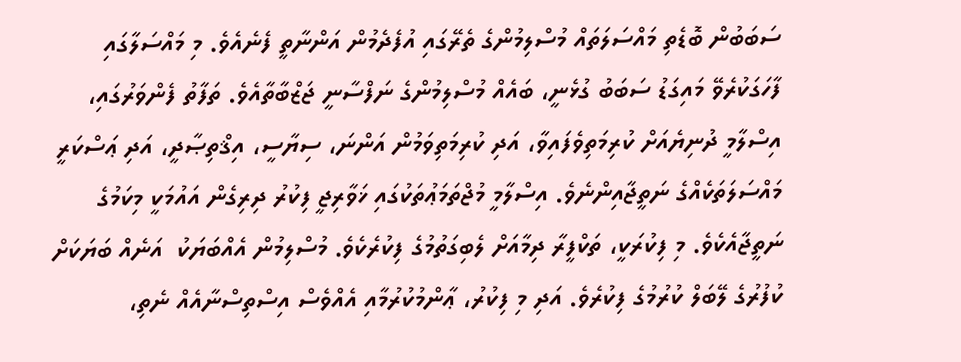ސަބަބުން ބޮޑެތި މައްސަލަތައް މުސްލިމުންގެ ތެރޭގައި އުފެދެމުން އަންނާތީ ފެނެއެވެ. މި މައްސަލާގައި ފާހަގަކުރެވޭ މައިގަޑު ސަބަބު ގުޅެނީ، ބައެއް މުސްލިމުންގެ ނަފްސާނީ ޖަޒްބާތާއެވެ. ތަފާތު ފެންވަރުގައި، އިސްލާމީ ދުނިޔެއަށް ކުރިމަތިވެފައިވާ، އަދި ކުރިމަތިވަމުން އަންނަ، ސިޔާސީ، އިޤްތިޞާދީ، އަދި ޢަސްކަރީ މައްސަލަތަކެއްގެ ނަތީޖާއިންނެވެ. އިސްލާމީ މުޖްތަމަޢުތަކުގައި ޚަވާރިޖީ ފިކުރު ދިރިގެން އައުމަކީ މިކަމުގެ ނަތީޖާއެކެވެ. މި ފިކުރަކީ، ތަކްފީރާ ދިމާއަށް ލެބިގަތުމުގެ ފިކުރެކެވެ. މުސްލިމުން އެއްބަޔަކު  އަނެއް ބަޔަކަށް ކުފުރުގެ ލޭބަލް ކުރުމުގެ ފިކުރެވެ. އަދި މި ފިކުރު، ޢާންމުކުރުމާއި އެއްވެސް އިސްތިސްނާއެއް ނެތި،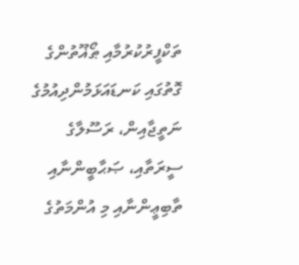ތަކްފީރުކުރުމާއި ޠޯޣޫތުންގެ ގޮތުގައި ކަނޑައަޅަމުންދިއުމުގެ ނަތީޖާއިން، ރަސޫލާގެ ސީރަތާއި، ޞަޙާބީންނާއި ތާބިޢީންނާއި މި އުންމަތުގެ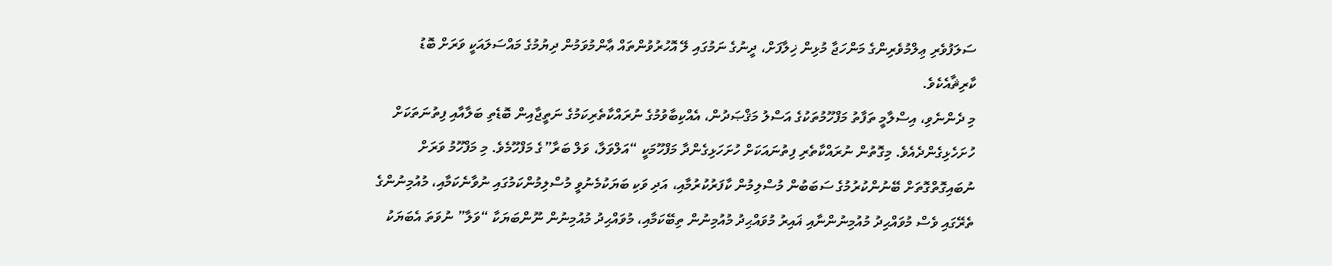ސަލަފުވެރި ޢިލްމުވެރިންގެ މަންހަޖާ މުޅިން ޚިލާފަށް، ދީނުގެ ނަމުގައި ލޭ އޮހުރުވުންތައް ޢާންމުވަމުން ދިޔުމުގެ މައްސަލައަކީ ވަރަށް ބޮޑު ކާރިޘާއެކެވެ.
މި ދެންނެވި، އިސްލާމީ ތަފާތު މަފްހޫމުތަކުގެ އަސްލު މަޤްޞަދުން، އެއްކިބާވުމުގެ ނުރައްކާތެރިކަމުގެ ނަތީޖާއިން ބޮޑެތި ބަލާއާއި ފިތުނަތަކަށް ހުށަހެޅިގެންދެއެވެ. މިގޮތުން ނުރައްކާތެރި ފިތުނައަކަށް ހުށަހަޅިގެންދާ މަފްހޫމަކީ “އަލްވަލާ، ވަލް ބަރާ”ގެ މަފްހޫމެވެ. މި މަފްހޫމު ވަރަށް ނުބައިގޮތްގޮތަށް ބޭނުންކުރުމުގެ ސަބަބުން މުސްލިމުން ކާފަރުކުރުމާއި، އަދި ވަކި ބަޔަކުމެނުވީ މުސްލިމުންކަމުގައި ނުވާނެކަމާއި، މުއުމިނުންގެ ތެރޭގައި ވެސް މުވައްޙިދު މުއުމިނުންނާއި ޣައިރު މުވައްޙިދު މުއުމިނުން ތިބޭކަމާއި، މުވައްޙިދު މުއުމިނުން ނޫންބަޔަކާ “ވަލާ” ނުވަތަ އެބަޔަކު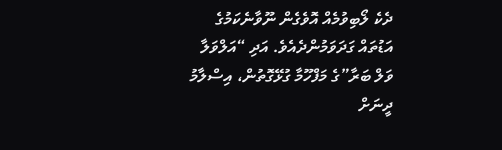ދެކެ ލޯބިވުމެއް އޮވެގެން ނޫވާނެކަމުގެ އަޑުތައް ގަދަވަމުންދެއެވެ. އަދި “އަލްވަލާ ވަލް ބަރާ”ގެ މަފްހޫމާ ގުޅޭގޮތުން، އިސްލާމު ދީނަށް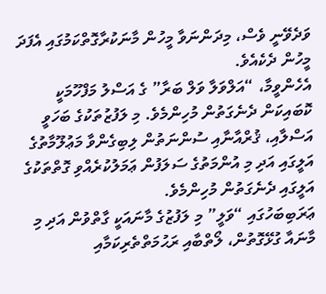ވަދެވޭނީ ވެސް، މިދަންނަވާ މީހުން މާނަކުރާގޮތްކަމުގައި އެފަދަ މީހުން ދެކެއެވެ.
އެހެންވީމާ، “އަލްވަލާ ވަލް ބަރާ” ގެ އަސްލު މަފްހޫމަކީ ކޮބައިކަން ދެނެގަތުން މުހިންމެވެ. މި ލަފުޒުތަކުގެ ބަހަވީ އަސްލާއި، ޤުރްއާނާއި ސުންނަތުން ލިބިގެންވާ މަޢުލޫމާތުގެ އަލީގައި އަދި މި އުންމަތުގެ ސަލަފުން ޢަމަލުކުރެއްވި ގޮތްތަކުގެ އަލީގައި ދެނެގަތުން މުހިންމެވެ.
ޢަރަބިބަހުގައި “ވަލީ” މި ލަފުޒުގެ މާނައަކީ ގާތްވުން އަދި މި މާނައާ ގުޅޭގޮތުން، ލޯތްބާއި ރަޙުމަތްތެރިކަމާއި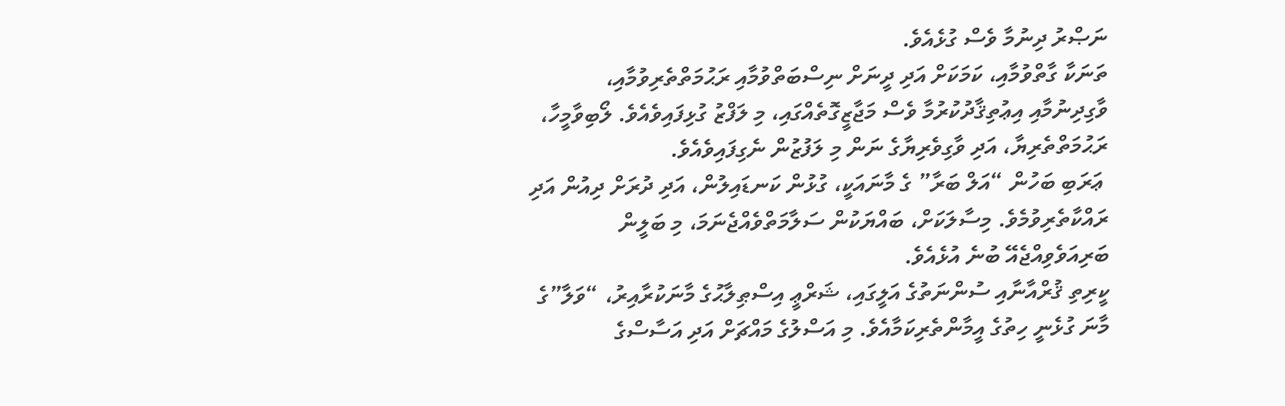ނަޞްރު ދިނުމާ ވެސް ގުޅެއެވެ.
ތަނަކާ ގާތްވުމާއި، ކަމަކަށް އަދި ދީނަށް ނިސްބަތްވުމާއި ރަޙުމަތްތެރިވުމާއި، ވާގިދިނުމާއި އިޢުތިޤާދުކުރުމާ ވެސް މަޖާޒީގޮތެއްގައި، މި ލަފްޒު ގުޅިފައިވެއެވެ. ލޯބިވާމީހާ، ރަޙުމަތްތެރިޔާ، އަދި ވާގިވެރިޔާގެ ނަން މި ލަފުޒުން ނެގިފައިވެއެވެ.
 ޢަރަބި ބަހުން “އަލް ބަރާ” ގެ މާނައަކީ، ގުޅުން ކަނޑައިލުން، އަދި ދުރަށް ދިއުން އަދި ރައްކާތެރިވުމެވެ. މިސާލަކަށް، ބައްޔަކުން ސަލާމަތްވެއްޖެނަމަ، މި ބަލީން ބަރިއަވެވިއްޖެއޭ ބުނެ އުޅެއެވެ.
ކީރިތި ޤުރްއާނާއި ސުންނަތުގެ އަލީގައި، ޝަރްޢީ އިސްޠިލާޙުގެ މާނަކުރާއިރު، “ވަލާ”ގެ މާނަ ގުޅެނީ ހިތުގެ އީމާންތެރިކަމާއެވެ. މި އަސްލުގެ މައްޗަށް އަދި އަސާސްގެ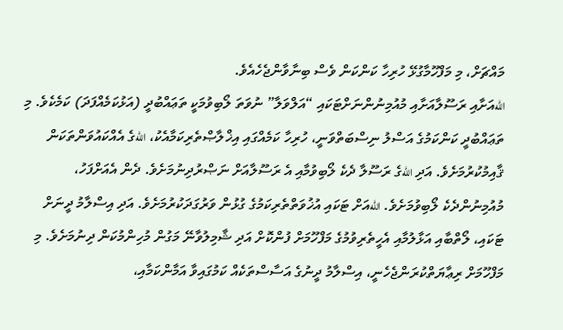މައްޗަށް، މި މަފްހޫމާގުޅޭ ހުރިހާ ކަންކަން ވެސް ބިނާވާންޖެހެއެވެ.
اللهއަށާއި ރަސޫލާއަށާއި މުއުމިނުންނަށްޓަކައި “އަލްވަލާ” ނުވަތަ ލޯބިވުމަކީ ތަޢައްބުދީ (އަޅުކަމެއްފަދަ) ކަމެކެވެ. މި ތަޢައްބުދީ ކަންކަމުގެ އަސްލު ނިސްބަތްވަނީ، ހުރިހާ ކަމެއްގައި އިޚްލާޞްތެރިކަމާއެކު، اللهގެ އެއްކައުވަންތަކަން ޤާއިމުކުރުމަށެވެ. އަދި اللهގެ ރަސޫލާ ދެކެ ލޯބިވުމާއި އެ ރަސޫލާއަށް ނަޞްރުދިނުމަށެވެ. ދެން އެއަށްފަހު، މުއުމިނުންދެކެ ލޯބިވުމަށެވެ. اللهއަށް ޓަކައި އުޚުވަތްތެރިކަމުގެ ގުޅުން ވަރުގަދަކުރުމަށެވެ. އަދި އިސްލާމު ދީނަށް ޓަކައި، ލޯތްބާއި އަޅާލުމާއި އެހީތެރިވުމުގެ މަފްހޫމަށް ފުންކޮށް އަދި ޝާމިލުވާނޭ މަގުން މުހިންމުކަން ދިނުމަށެވެ. މި މަފްހޫމަށް ރިޢާޔަތްކުރަންޖެހެނީ، އިސްލާމު ދީނުގެ އަސާސްތަކެއް ކަމުގައިވާ އަމާންކަމާއި،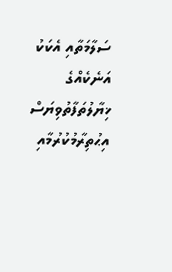ސަލާމަތާއި އެކަކު އަނެކެއްގެ ޚިޔާލުތަފާތުވިޔަސް އިޙުތިރާމުކުރުމާއި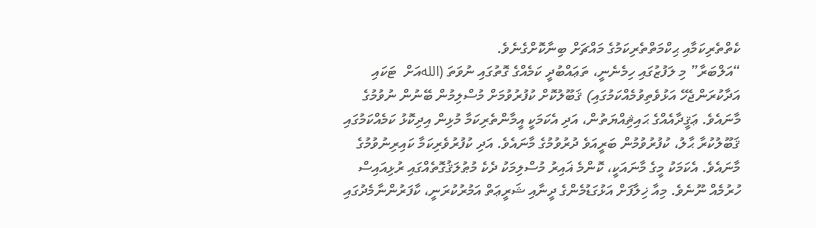ކެތްތެރިކަމާއި ޙިކްމަތްތެރިކަމުގެ މައްޗަށް ބިނާކޮށްގެނެވެ.
“އަލްބަރާ” މި ލަފުޒުގައި ހިމެނެނީ، ތަޢައްބުދީ ކަމެއްގެ ގޮތުގައި ނުވަތަ (اللهއަށް  ޓަކައި އަދާކުރަންޖެހޭ އަޅުވެތިވުމެއްކަމުގައި) ޤަބޫލުކޮށް ކުފުރުވުމަށް މުސްލިމުން ބޭނުން ނުވުމުގެ މާނައެވެ. ޢަޤީދާއެއްގެ ޙައިޘިއްޔަތުން، އަދި އެކަމަކީ އީމާންތެރިކަމާ މުޅިން އިދިކޮޅު ކަމެއްކަމުގައި ޤަބޫލުކުރާ ޙާލު، ކުފުރުވުމުން ބަރީއަވެ ދުރުވުމުގެ މާނައެވެ. އަދި ކުފުރުވެރިކަމާ ކައިރިނުވުމުގެ މާނައެވެ. އެކަމަކު މީގެ މާނައަކީ، ކޮންމެ ޣައިރު މުސްލިމަކު ދެކެ މުޠުލަޤުގޮތެއްގައި ރުޅިއައިސް ހުރުމެއް ނޫނެވެ. މިއާ ޚިލާފަށް އަޅުގަޑުމެންގެ ދީނާއި ޝަރީޢަތް އަމުރުކުރަނީ، ކާފަރުންނާމެދުގައި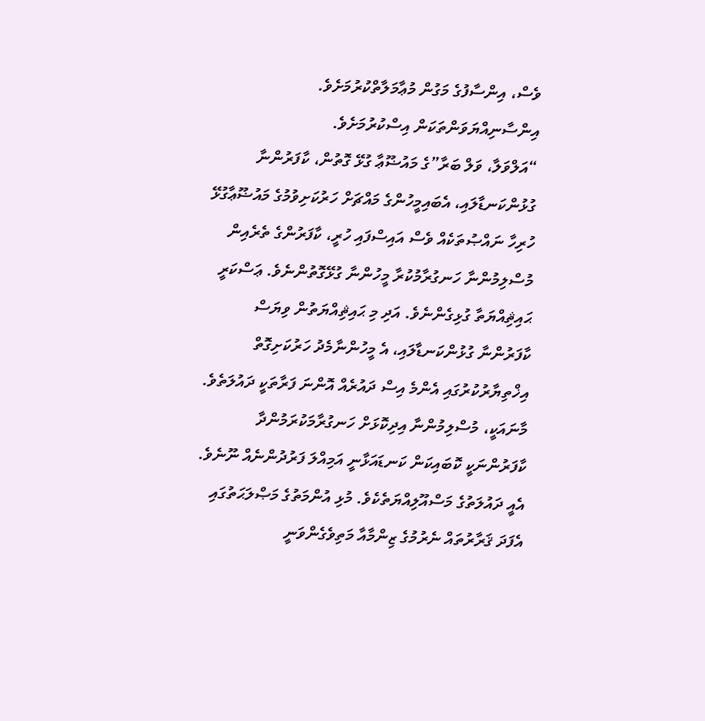ވެސް، އިންސާފުގެ މަގުން މުޢާމަލާތްކުރުމަށެވެ. އިންސާނިއްޔަވަންތަކަން އިސްކުރުމަށެވެ.
“އަލްވަލާ، ވަލް ބަރާ”ގެ މައުޟޫޢާ ގުޅޭ ގޮތުން، ކާފަރުންނާ ގުޅުންކަނޑާލައި، އެބައިމީހުންގެ މައްޗަށް ހަރުކަށިވުމުގެ މައުޟޫޢާގުޅޭ ހުރިހާ ނައްޞުތަކެއް ވެސް އައިސްފައި ހުރީ، ކާފަރުންގެ ތެރެއިން މުސްލިމުންނާ ހަނގުރާމުކުރާ މީހުންނާ ގުޅޭގޮތުންނެވެ. ޢަސްކަރީ ޙައިޘިއްޔަތާ ގުޅިގެންނެވެ. އަދި މި ޙައިޘިއްޔަތުން ވިޔަސް ކާފަރުންނާ ގުޅުންކަނޑާލައި، އެ މީހުންނާމެދު ހަރުކަށިގޮތް އިޚްތިޔާރުކުރުގައި އެންމެ އިސް ދައުރެއް އޮންނަ ފަރާތަކީ ދައުލަތެވެ. މާނައަކީ، މުސްލިމުންނާ އިދިކޮޅަށް ހަނގުރާމަކުރަމުންދާ ކާފަރުންނަކީ ކޮބައިކަން ކަނޑައަޅާނީ އަމިއްލަ ފަރުދުންނެއް ނޫނެވެ. އެއީ ދައުލަތުގެ މަސްއޫލިއްޔަތެކެވެ. މުޅި އުންމަތުގެ މަޞްލަޙަތުގައި އެފަދަ ޤަރާރުތައް ނެރުމުގެ ޒިންމާއާ މަތިވެގެންވަނީ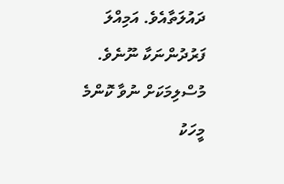ދައުލަތާއެވެ. އަމިއްލަ ފަރުދުންނަކާ ނޫނެވެ. މުސްލިމަކަށް ނުވާ ކޮންމެ މީހަކު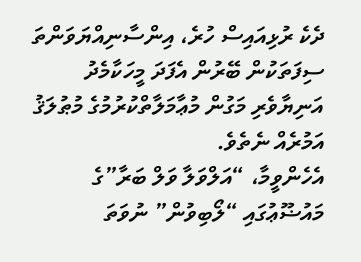ދެކެ ރުޅިއައިސް ހުރެ، އިންސާނިއްޔަވަންތަ ސިފަތަކުން ބޭރުން އެފަދަ މީހަކާމެދު އަނިޔާވެރި މަގުން މުޢާމަލާތްކުރުމުގެ މުޠުލަޤު އަމުރެއް ނެތެވެ.
އެހެންވީމާ، “އަލްވަލާ ވަލް ބަރާ”ގެ މައުޟޫޢުގައި “ލޯބިވުން” ނުވަތަ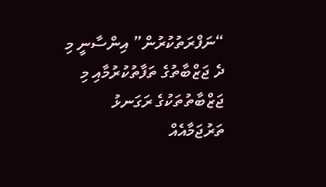“ނަފްރަތުކުރުން” އިންސާނީ މި ދެ ޖަޒްބާތުގެ ތަފާތުކުރުމާއި މި ޖަޒްބާތުތަކުގެ ރަގަނޅު ތަރުޖަމާއެއް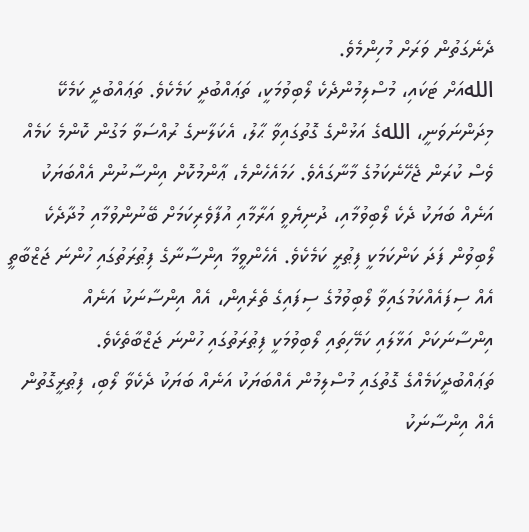ދެނެގަތުން ވަރަށް މުހިންމެވެ.
اللهއަށް ޓަކައި، މުސްލިމުންދެކެ ލޯބިވުމަކީ، ތަޢައްބުދީ ކަމެކެވެ. ތަޢައްބުދީ ކަމެކޭ މިދަންނަވަނީ، اللهގެ އަޅުންގެ ގޮތުގައިވާ ޙާލު، އެކަލާނގެ ރުއްސަވާ މަގުން ކޮންމެ ކަމެއް ވެސް ކުރަން ޖެހޭނެކަމުގެ މާނާގައެވެ. ހަމައެހެންމެ، ޢާންމުކޮށް އިންސާނުން އެއްބަޔަކު އަނެއް ބަޔަކު ދެކެ ލޯބިވުމާއި، ދުނިޔެވީ އަރާމާއި އުފާވެރިކަމަށް ބޭނުންވުމާއި މުދާދެކެ ލޯބިވުން ފަދަ ކަންކަމަކީ ފިޠުރީ ކަމެކެވެ. އެހެންވީމާ އިންސާނާގެ ފިޠުރަތުގައި ހުންނަ ޖަޒްބާތީ އެއް ސިފައެއްކަމުގައިވާ ލޯބިވުމުގެ ސިފައިގެ ތެރެއިން، އެއް އިންސާނަކު އަނެއް އިންސާނަކަށް އަޅާލައި ކަމޭހިތައި ލޯބިވުމަކީ ފިޠުރަތުގައި ހުންނަ ޖަޒްބާތެކެވެ.
ތަޢައްބުދީކަމެއްގެ ގޮތުގައި މުސްލިމުން އެއްބަޔަކު އަނެއް ބަޔަކު ދެކެވާ ލޯބި، ފިޠުރީގޮތުން އެއް އިންސާނަކު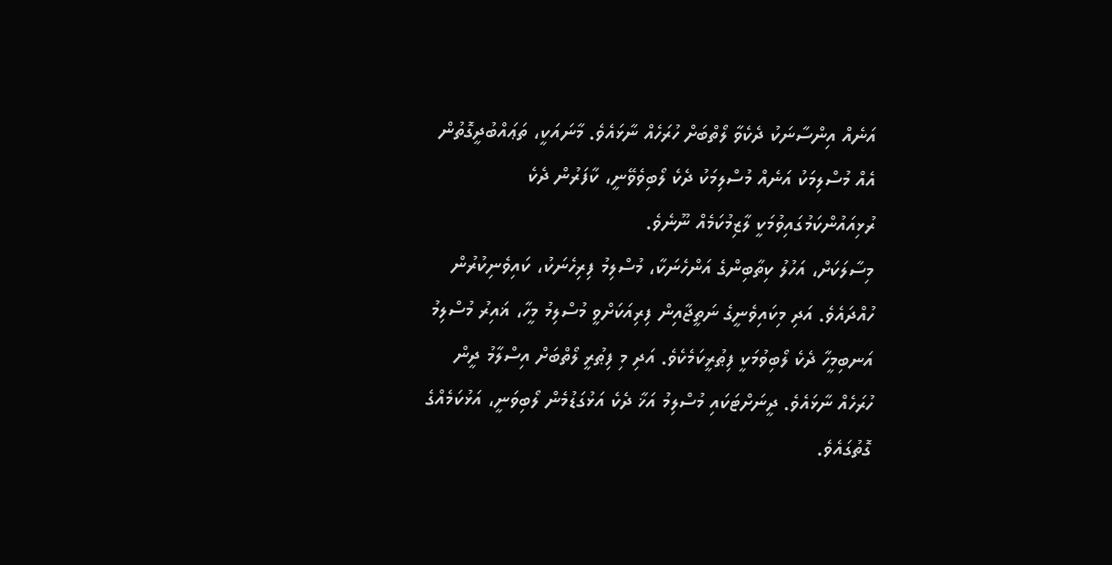އަނެއް އިންސާނަކު ދެކެވާ ލޯތްބަށް ހުރަހެއް ނާޅައެވެ. މާނައަކީ، ތަޢައްބުދީގޮތުން އެއް މުސްލިމަކު އަނެއް މުސްލިމަކު ދެކެ ލޯބިވެވޭނީ، ކާފަރުން ދެކެ ރުޅިއައުންކަމުގައިވުމަކީ ލާޒިމުކަމެއް ނޫނެވެ.
މިސާލަކަށް، އަހުލު ކިތާބިންގެ އަންހެނަކާ، މުސްލިމު ފިރިހެނަކު، ކައިވެނިކުރުން ހުއްދައެވެ. އަދި މިކައިވެނީގެ ނަތީޖާއިން ފިރިއަކަށްވީ މުސްލިމު މީހާ، ޣައިރު މުސްލިމު އަނބިމީހާ ދެކެ ލޯބިވުމަކީ ފިޠުރީކަމެކެވެ. އަދި މި ފިޠުރީ ލޯތްބަށް އިސްލާމު ދީން ހުރަހެއް ނާޅައެވެ. ދީނަށްޓަކައި މުސްލިމު އަޚާ ދެކެ އަޅުގަޑުމެން ލޯބިވަނީ، އަޅުކަމެއްގެ ގޮތުގައެވެ.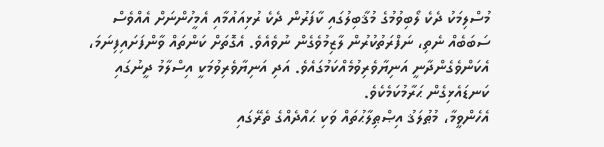މުސްލިމަކު ދެކެ ލޯބިވުމުގެ މުޤާބިލުގައި ކާފަރުން ދެކެ ރުޅިއައުމާއި އެމީހުންނަށް އެއްވެސް ސަބަބެއް ނެތި، ނަފްރަތުކުރުން ލާޒިމުވެގެން ނުވެއެވެ. އެގޮތަށް ކަންތައް ވާންފަށައިފިނަމަ، އެކަންވެގެންދާނީ އަނިޔާވެރިވުމެއްކަމުގައެވެ. އަދި އަނިޔާވެރިވުމަކީ އިސްލާމު ދީނުގައި ކަނޑައެޅިގެން ޙަރާމުކަމެކެވެ.
އެހެންވީމާ، މުޠުލަޤު އިޞްޠިލާޙުތައް ވަކި ޙައްދެއްގެ ތެރޭގައި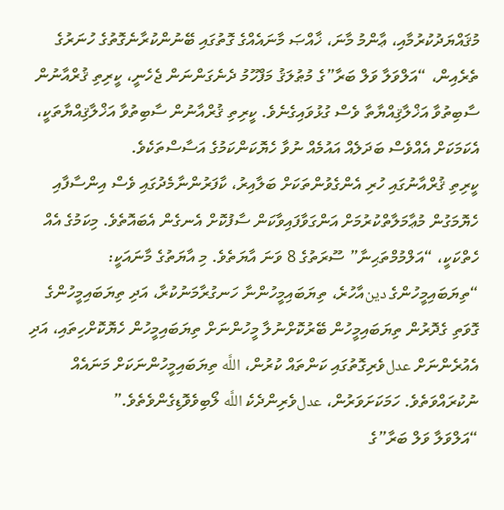މުޤައްޔަދުކުރުމާއި، ޢާންމު މާނަ، ޚާއްޞަ މާނައެއްގެ ގޮތުގައި ބޭނުންކުރާނެގޮތުގެ ހުނަރުގެ ތެރެއިން، “އަލްވަލާ ވަލް ބަރާ”ގެ މުޠުލަޤު މަފްހޫމު ދެނެގަންނަން ޖެހެނީ، ކީރިތި ޤުރްއާނުން ސާބިތުވާ އަޚްލާޤިއްޔާތާ ވެސް ގުޅުވައިގެނެވެ. ކީރިތި ޤުރްއާނުން ސާބިތުވާ އަޚްލާޤިއްޔާތަކީ، އެކަމަކަށް އެއްވެސް ބަދަލެއް އައުމެއް ނުވާ ހެޔޮކަންކަމުގެ އަސާސްތަކެވެ.
ކީރިތި ޤުރްއާނުގައި ހުރި އެންގެވުންތަކަށް ބަލާއިރު، ކާފަރުންނާމެދުގައި ވެސް އިންސާފާއި ހެޔޮމަގުން މުޢާމަލާތްކުރުމަށް އަންގަވާފައިވާކަން ސާފުކޮށް އެނގެން އެބައޮތެވެ. މިކަމުގެ އެއް ހެތްކަކީ، “އަލްމުމްތަޙިނާ” ސޫރަތުގެ 8 ވަނަ އާޔަތެވެ. މި އާޔަތުގެ މާނައަކީ: “ތިޔަބައިމީހުންގެ دينއާހުރެ، ތިޔަބައިމީހުންނާ ހަނގުރާމަނުކުރާ، އަދި ތިޔަބައިމީހުންގެ ގޮވަތި ގެދޮރުން ތިޔަބައިމީހުން ބޭރުކޮށްނުލާ މީހުންނަށް ތިޔަބައިމީހުން ހެޔޮކޮށްހިތައި، އަދި އެއުރެންނަށް عدلވެރިގޮތުގައި ކަންތައް ކުރުން، اللَّه ތިޔަބައިމީހުންނަކަށް މަނައެއް ނުކުރައްވަތެވެ. ހަމަކަށަވަރުން، عدلވެރިންދެކެ اللَّه ލޯބިވެވޮޑިގެންވެތެވެ.”
“އަލްވަލާ ވަލް ބަރާ”ގެ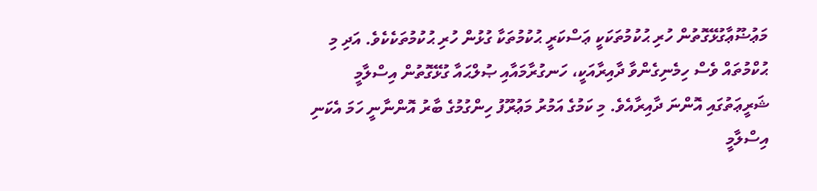މަޢުޟޫޢާގުޅޭގޮތުން ހުރި ޙުކުމުތަކަކީ ޢަސްކަރީ ޙުކުމުތަކާ ގުޅުން ހުރި ޙުކުމުތަކެކެވެ. އަދި މި ޙުކްމުތައް ވެސް ހިމެނިގެންވާ ދާއިރާއަކީ، ހަނގުރާމައާއި ޞުލްޙައާ ގުޅޭގޮތުން އިސްލާމީ ޝަރީޢަތުގައި އޮންނަ ދާއިރާއެވެ. މި ކަމުގެ އަމުރު މަޢުރޫފު ހިންގުމުގެ ބާރު އޮންނާނީ ހަމަ އެކަނި އިސްލާމީ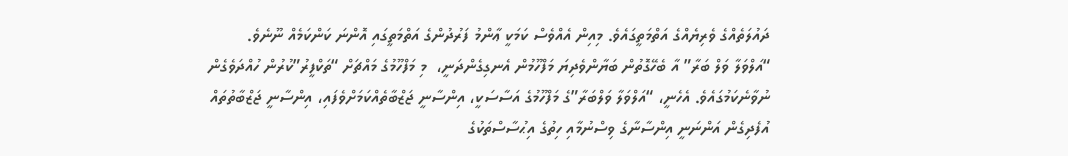ދައުލަތެއްގެ ވެރިޔެއްގެ އަތްމަތީގައެވެ. މިއިން އެއްވެސް ކަމަކީ ޢާންމު ފަރުދުންގެ އަތްމަތީގައި އޮންނަ ކަންކަމެއް ނޫނެވެ.
“އަލްވަލާ ވަލް ބަރާ” އާ ބެހޭގޮތުން ބަޔާންވެދިޔަ މަފްހޫމުން އެނގިގެންދަނީ،  މި މަފްހޫމުގެ މައްޗަށް “ތަކްފީރު”ކުރުން ހުއްދަވެގެން ނުވާނެކަމުގައެވެ. އެހެނީ، “އަލްވަލާ ވަލްބަރާ”ގެ މަފްހޫމުގެ އަސާސަކީ، އިންސާނީ ޖަޒްބާތެއްކަމަށްވެފައި، އިންސާނީ ޖަޒްބާތުތައް އުފެދިގެން އަންނަނީ އިންސާނާގެ ވިސްނުމާއި ހިތުގެ އިޙުސާސްތަކުގެ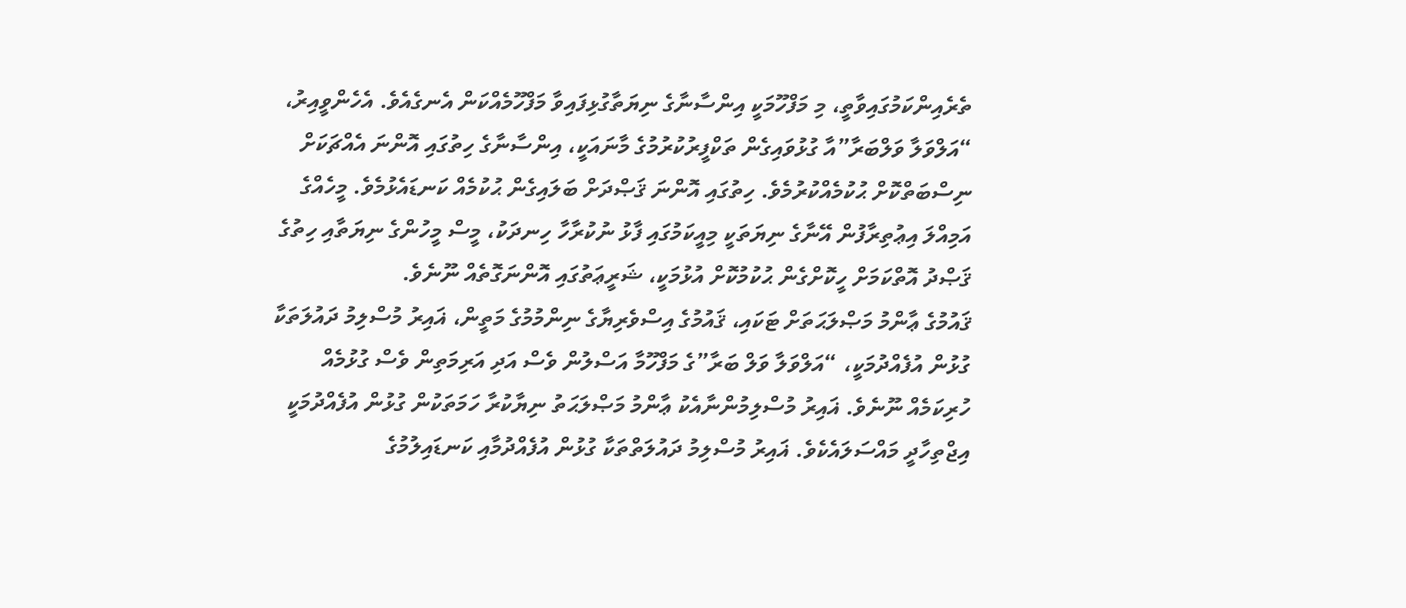ތެރެއިންކަމުގައިވާތީ، މި މަފްހޫމަކީ އިންސާނާގެ ނިޔަތާގުޅިފައިވާ މަފްހޫމެއްކަން އެނގެއެވެ. އެހެންވީއިރު، “އަލްވަލާ ވަލްބަރާ”އާ ގުޅުވައިގެން ތަކްފީރުކުރުމުގެ މާނައަކީ، އިންސާނާގެ ހިތުގައި އޮންނަ އެއްޗަކަށް ނިސްބަތްކޮށް ޙުކުމެއްކުރުމެވެ. ހިތުގައި އޮންނަ ޤަޞްދަށް ބަލައިގެން ޙުކުމެއް ކަނޑައެޅުމެވެ. މީހެއްގެ އަމިއްލަ އިޢުތިރާފުން އޭނާގެ ނިޔަތަކީ މިއީކަމުގައި ފާޅު ނުކުރާހާ ހިނދަކު، މީސް މީހުންގެ ނިޔަތާއި ހިތުގެ ޤަޞްދު އޮތްކަމަށް ހީކޮށްގެން ޙުކުމުކޮށް އުޅުމަކީ، ޝަރީޢަތުގައި އޮންނަގޮތެއް ނޫނެވެ.
ޤައުމުގެ ޢާންމު މަޞްލަޙަތަށް ޓަކައި، ޤައުމުގެ އިސްވެރިޔާގެ ނިންމުމުގެ މަތީން، ޣައިރު މުސްލިމު ދައުލަތަކާ ގުޅުން އުފެއްދުމަކީ، “އަލްވަލާ ވަލް ބަރާ”ގެ މަފްހޫމާ އަސްލުން ވެސް އަދި އަރިމަތިން ވެސް ގުޅުމެއް ހުރިކަމެއް ނޫނެވެ. ޣައިރު މުސްލިމުންނާއެކު ޢާންމު މަޞްލަޙަތު ނިޔާކުރާ ހަމަތަކުން ގުޅުން އުފެއްދުމަކީ އިޖްތިހާދީ މައްސަލައެކެވެ. ޣައިރު މުސްލިމު ދައުލަތްތަކާ ގުޅުން އުފެއްދުމާއި ކަނޑައިލުމުގެ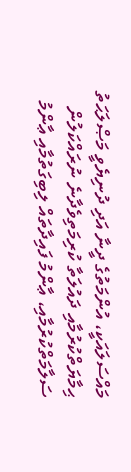މައްސަލައަކީ، އުންމަތުގެ ދީނާ އަދި ދުނިޔެވީ މަޞްލަޙަތު ޙިމާޔަތްކުރުމާއި ދައުލަތާ ކުރިމަތިވެދާނެ ނުރައްކަލުން ސަލާމަތްކުރުމާއި، ޢާންމު ފައިދާތައް ލިބިގަތުމާއި ޢާންމު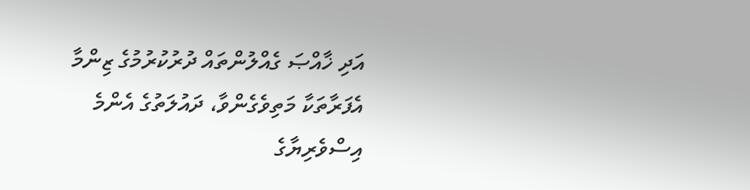އަދި ޚާއްޞަ ގެއްލުންތައް ދުރުކުރުމުގެ ޒިންމާ އެފަރާތަކާ މަތިވެގެންވާ، ދައުލަތުގެ އެންމެ އިސްވެރިޔާގެ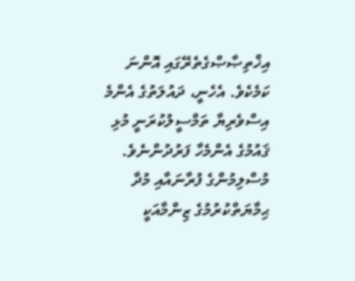އިޚްތިޞާޞްގެތެރޭގައި އޮންނަ ކަމެކެވެ. އެހެނީ، ދައުލަތުގެ އެންމެ އިސްވެރިޔާ ތަމްސީލުކުރަނީ މުޅި ޤައުމުގެ އެންމެހާ ފަރުދުންނެވެ. މުސްލިމުންގެ ފުރާނައާއި މުދާ ޙިމާޔަތްކުރުމުގެ ޒިންމާއަކީ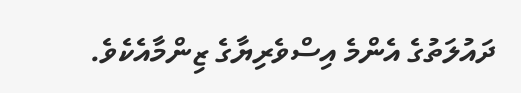ދައުލަތުގެ އެންމެ އިސްވެރިޔާގެ ޒިންމާއެކެވެ.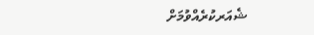ޝެއަރކުރެއްވުމަށް